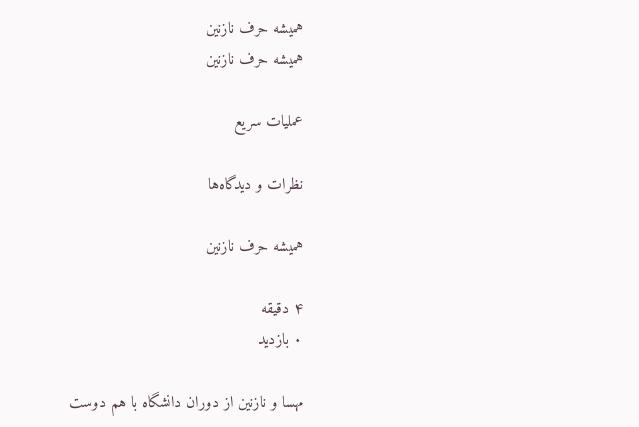همیشه حرف نازنین
همیشه حرف نازنین

عملیات سریع

نظرات و دیدگاه‌ها

همیشه حرف نازنین

۴ دقیقه
۰ بازدید

مهسا و نازنین از دوران دانشگاه با هم دوست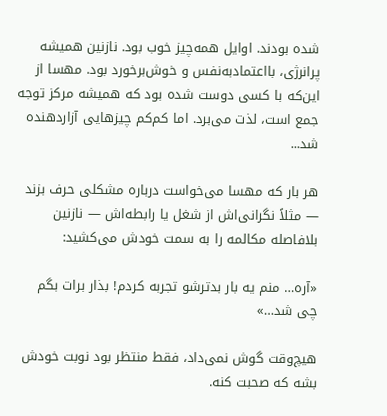شده بودند. اوایل همه‌چیز خوب بود. نازنین همیشه پرانرژی، بااعتمادبه‌نفس و خوش‌برخورد بود. مهسا از این‌که با کسی دوست شده بود که همیشه مرکز توجه جمع است، لذت می‌برد. اما کم‌کم چیزهایی آزاردهنده شد...

هر بار که مهسا می‌خواست درباره مشکلی حرف بزند — مثلاً نگرانی‌اش از شغل یا رابطه‌اش — نازنین بلافاصله مکالمه را به سمت خودش می‌کشید:

«آره… منم یه بار بدترشو تجربه کردم! بذار برات بگم چی شد…»

هیچ‌وقت گوش نمی‌داد، فقط منتظر بود نوبت خودش بشه که صحبت کنه.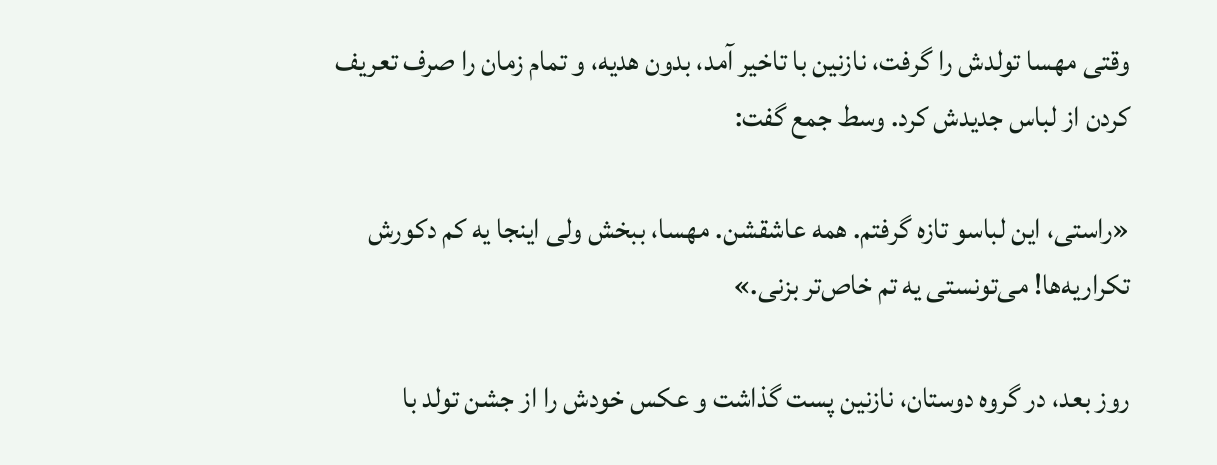وقتی مهسا تولدش را گرفت، نازنین با تاخیر آمد، بدون هدیه، و تمام زمان را صرف تعریف کردن از لباس جدیدش کرد. وسط جمع گفت:

«راستی، این لباسو تازه گرفتم. همه عاشقشن. مهسا، ببخش ولی اینجا یه کم دکورش تکراریه‌ها! می‌تونستی یه تم خاص‌تر بزنی.»

روز بعد، در گروه دوستان، نازنین پست گذاشت و عکس خودش را از جشن تولد با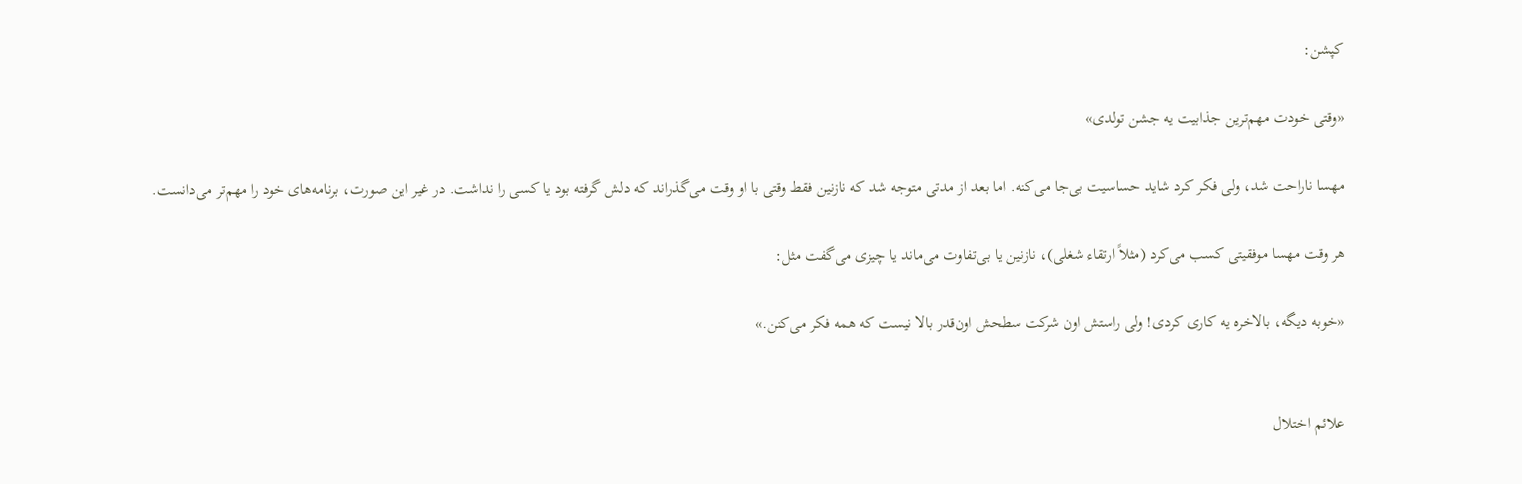کپشن:

«وقتی خودت مهم‌ترین جذابیت یه جشن تولدی»

مهسا ناراحت شد، ولی فکر کرد شاید حساسیت بی‌جا می‌کنه. اما بعد از مدتی متوجه شد که نازنین فقط وقتی با او وقت می‌گذراند که دلش گرفته بود یا کسی را نداشت. در غیر این صورت، برنامه‌های خود را مهم‌تر می‌دانست.

هر وقت مهسا موفقیتی کسب می‌کرد (مثلاً ارتقاء شغلی)، نازنین یا بی‌تفاوت می‌ماند یا چیزی می‌گفت مثل:

«خوبه دیگه، بالاخره یه کاری کردی! ولی راستش اون شرکت سطحش اون‌قدر بالا نیست که همه فکر می‌کنن.»


علائم اختلال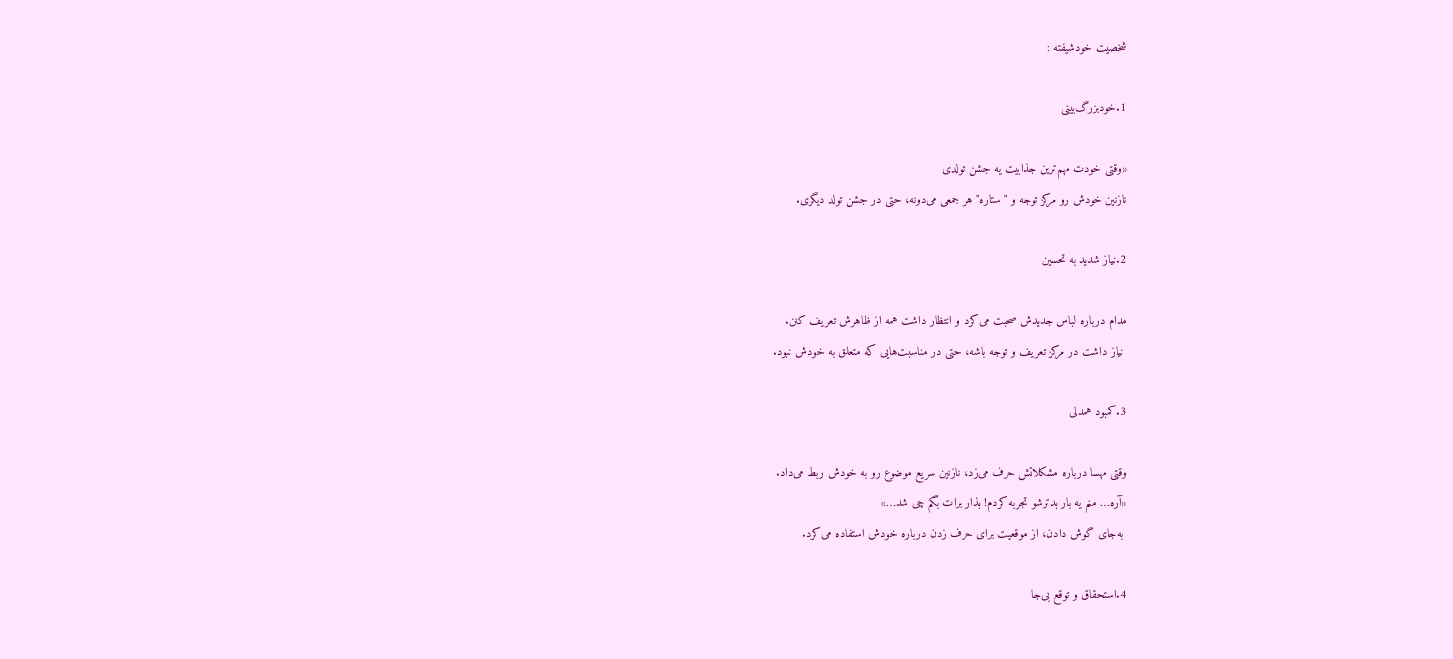شخصیت خودشیفته :

1.خودبزرگ‌بینی

«وقتی خودت مهم‌ترین جذابیت یه جشن تولدی
نازنین خودش رو مرکز توجه و "ستاره" هر جمعی می‌دونه، حتی در جشن تولد دیگری.

2.نیاز شدید به تحسین

مدام درباره لباس جدیدش صحبت می‌کرد و انتظار داشت همه از ظاهرش تعریف کنن.
 نیاز داشت در مرکز تعریف و توجه باشه، حتی در مناسبت‌هایی که متعلق به خودش نبود.

3.کمبود همدلی

وقتی مهسا درباره مشکلاتش حرف می‌زد، نازنین سریع موضوع رو به خودش ربط می‌داد.
«آره… منم یه بار بدترشو تجربه کردم! بذار برات بگم چی شد…»
 به‌جای گوش دادن، از موقعیت برای حرف زدن درباره خودش استفاده می‌کرد.

4.استحقاق و توقع بی‌جا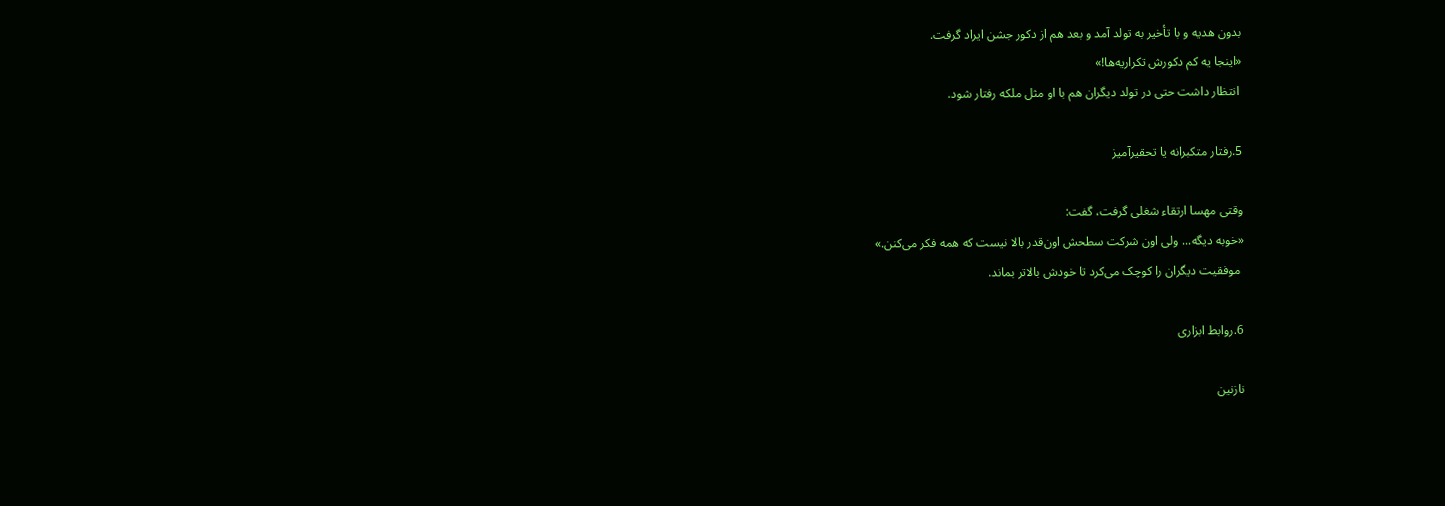بدون هدیه و با تأخیر به تولد آمد و بعد هم از دکور جشن ایراد گرفت.
«اینجا یه کم دکورش تکراریه‌ها!»
 انتظار داشت حتی در تولد دیگران هم با او مثل ملکه رفتار شود.

5.رفتار متکبرانه یا تحقیرآمیز

وقتی مهسا ارتقاء شغلی گرفت، گفت:
«خوبه دیگه... ولی اون شرکت سطحش اون‌قدر بالا نیست که همه فکر می‌کنن.»
 موفقیت دیگران را کوچک می‌کرد تا خودش بالاتر بماند.

6.روابط ابزاری

نازنین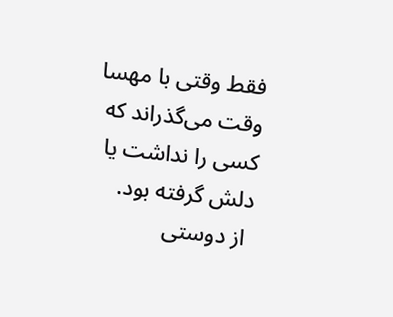فقط وقتی با مهسا وقت می‌گذراند که کسی را نداشت یا دلش گرفته بود.
 از دوستی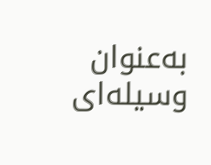به‌عنوان وسیله‌ای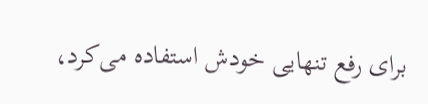برای رفع تنهایی خودش استفاده می‌کرد،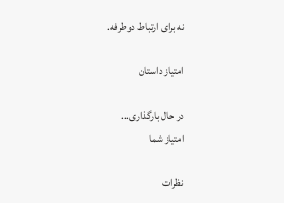نه برای ارتباط دوطرفه.

امتیاز داستان

در حال بارگذاری...
امتیاز شما

نظرات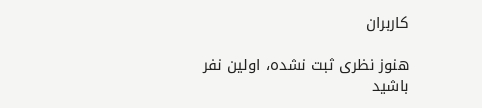کاربران

هنوز نظری ثبت نشده، اولین نفر باشید